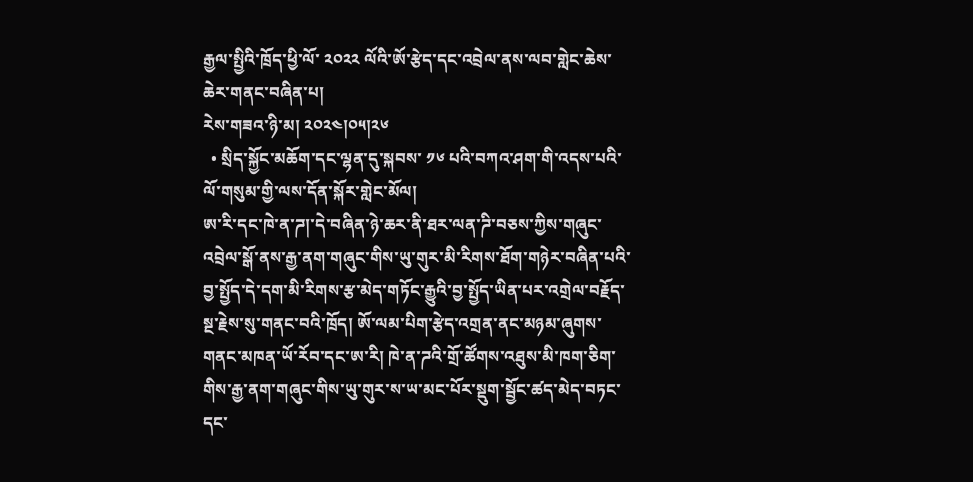རྒྱལ་སྤྱིའི་ཁྲོད་ཕྱི་ལོ་ ༢༠༢༢ ལོའི་ཨོ་རྩེད་དང་འབྲེལ་ནས་ལབ་གླེང་ཆེས་ཆེར་གནང་བཞིན་པ།
རེས་གཟའ་ཉི་མ། ༢༠༢༤།༠༥།༢༦
  • སྲིད་སྐྱོང་མཆོག་དང་ལྷན་དུ་སྐབས་ ༡༦ པའི་བཀའ་ཤག་གི་འདས་པའི་ལོ་གསུམ་གྱི་ལས་དོན་སྐོར་གླེང་མོལ།
ཨ་རི་དང་ཁེ་ན་ཌ།་དེ་བཞིན་ཉེ་ཆར་ནི་ཐར་ལན་ཌི་བཅས་ཀྱིས་གཞུང་འབྲེལ་སྒོ་ནས་རྒྱ་ནག་གཞུང་གིས་ཡུ་གུར་མི་རིགས་ཐོག་གཉེར་བཞིན་པའི་བྱ་སྤྱོད་དེ་དག་མི་རིགས་རྩ་མེད་གཏོང་རྒྱུའི་བྱ་སྤྱོད་ཡིན་པར་འགྲེལ་བརྗོད་སྔ་རྗེས་སུ་གནང་བའི་ཁྲོད། ཨོ་ལམ་པིག་རྩེད་འགྲན་ནང་མཉམ་ཞུགས་གནང་མཁན་ཡོ་རོབ་དང་ཨ་རི། ཁེ་ན་ཌའི་གྲོ་ཚོགས་འཐུས་མི་ཁག་ཅིག་གིས་རྒྱ་ནག་གཞུང་གིས་ཡུ་གུར་ས་ཡ་མང་པོར་སྡུག་སྦྱོང་ཚད་མེད་བཏང་དང་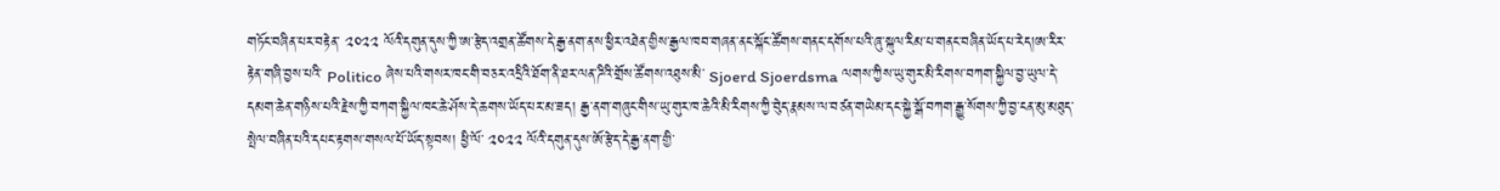གཏོང་བཞིན་པར་བརྟེན་ ༢༠༢༢ ལོའི་དགུན་དུས་ཀྱི་ཨ་རྩེད་འགྲན་ཚོགས་དེ་རྒྱ་ནག་ནས་ཕྱིར་འཐེན་གྱིས་རྒྱལ་ཁབ་གཞན་ནང་སྐོང་ཚོགས་གནང་དགོས་པའི་ཞུ་སྐུལ་རིམ་པ་གནང་བཞིན་ཡོད་པ་རེད།ཨ་རིར་རྟེན་གཞི་བྱས་པའི་ Politico ཞེས་པའི་གསར་ཁང་གི་བཅར་འདྲིའི་ཐོག་ནི་ཐར་ལན་ཌིའི་གྲོས་ཚོགས་འཐུས་མི་ Sjoerd Sjoerdsma ལགས་ཀྱིས་ཡུ་གུར་མི་རིགས་བཀག་སྐྱིལ་བྱ་ཡུལ་དེ་དམག་ཆེན་གཉིས་པའི་རྗེས་ཀྱི་བཀག་སྐྱིལ་ཁང་ཆེ་ཤོས་དེ་ཆགས་ཡོད་པར་མ་ཟད། རྒྱ་ནག་གཞུང་གིས་ཡུ་གུར་ཁ་ཆེའི་མི་རིགས་ཀྱི་བེུད་རྣམས་ལ་བཙན་གཡེམ་དང་སྐྱེ་སྒོ་བཀག་རྒྱུ་སོགས་ཀྱི་བྱ་ངན་མུ་མཐུད་སྤེལ་བཞིན་པའི་དཔང་རྟགས་གསལ་པོ་ཡོད་སྟབས། ཕྱི་ལོ་ ༢༠༢༢ ལོའི་དགུན་དུས་ཨོ་རྩེད་དེ་རྒྱ་ནག་གྱི་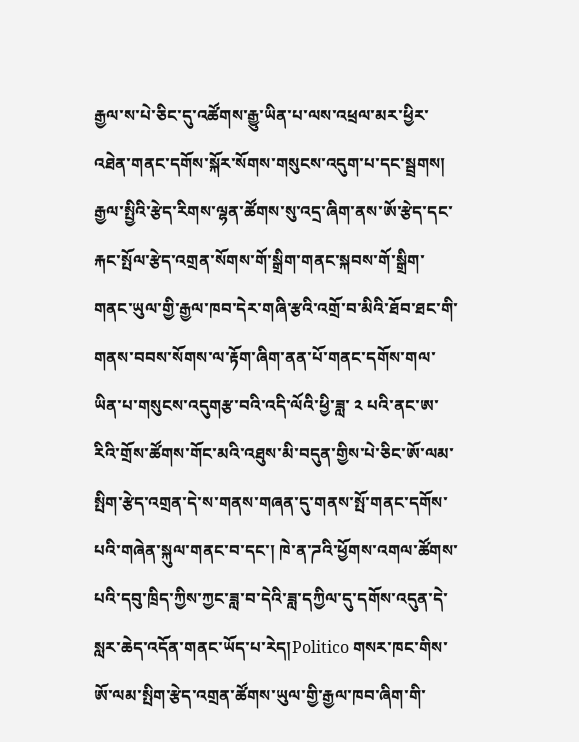རྒྱལ་ས་པེ་ཅིང་དུ་འཚོགས་རྒྱུ་ཡིན་པ་ལས་འཕྲལ་མར་ཕྱིར་འཐེན་གནང་དགོས་སྐོར་སོགས་གསུངས་འདུག་པ་དང་སྦྲགས། རྒྱལ་སྤྱིའི་རྩེད་རིགས་ལྷན་ཚོགས་སུ་འདྲ་ཞིག་ནས་ཨོ་རྩེད་དང་རྐང་སྤོལ་རྩེད་འགྲན་སོགས་གོ་སྒྲིག་གནང་སྐབས་གོ་སྒྲིག་གནང་ཡུལ་གྱི་རྒྱལ་ཁབ་དེར་གཞི་རྩའི་འགྲོ་བ་མིའི་ཐོབ་ཐང་གི་གནས་བབས་སོགས་ལ་རྟོག་ཞིག་ནན་པོ་གནང་དགོས་གལ་ཡིན་པ་གསུངས་འདུགརྩ་བའི་འདི་ལོའི་ཕྱི་ཟླ་ ༢ པའི་ནང་ཨ་རིའི་གྲོས་ཚོགས་གོང་མའི་འཐུས་མི་བདུན་གྱིས་པེ་ཅིང་ཨོ་ལམ་སྤིག་རྩེད་འགྲན་དེ་ས་གནས་གཞན་དུ་གནས་སྤོ་གནང་དགོས་པའི་གཞེན་སྐུལ་གནང་བ་དང་། ཁེ་ན་ཌའི་ཕྱོགས་འགལ་ཚོགས་པའི་དབུ་ཁྲིད་ཀྱིས་ཀྱང་ཟླ་བ་དེའི་ཟླ་དཀྱིལ་དུ་དགོས་འདུན་དེ་སླར་ཆེད་འདོན་གནང་ཡོད་པ་རེད།Politico གསར་ཁང་གིས་ཨོ་ལམ་སྤིག་རྩེད་འགྲན་ཚོགས་ཡུལ་གྱི་རྒྱལ་ཁབ་ཞིག་གི་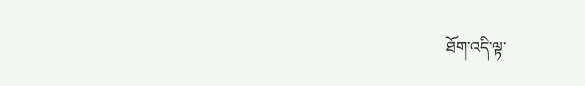ཐོག་འདི་ལྟ་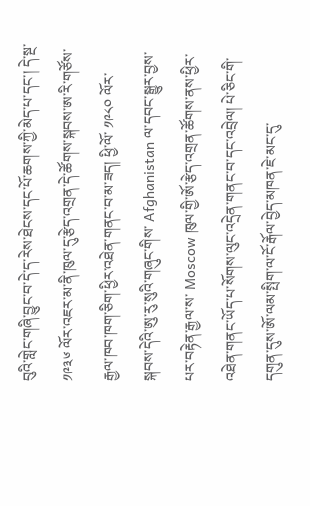བུའི་གླེང་གཞི་བྱུང་བ་དེ་ད་རེས་ཐེངས་དང་པོ་ཆགས་ཀྱི་མེད་པ་དང་། དེ་སྔ་ ༡༩༣༦ ལོར་འཇར་མ་ནི་ཁུལ་དུ་རྩེད་འགྲན་དེ་ཚོགས་སྐབས་ཨ་རི་གཙོས་རྒྱལ་ཁབ་ཁག་ཅིག་ཕྱིར་འཐེན་གནང་བ་མ་ཟད། ཕྱི་ལོ་ ༡༩༨༠ ལོར་སྐབས་དེའི་ཨུ་རུ་སུའི་གཞུང་གིས་ Afghanistan ལ་དབང་སྒྱུར་བྱས་པར་བརྟེན་རྒྱལ་ས་ Moscow ཁུལ་གྱི་ཨོ་རྩེད་འགྲན་ཚོགས་ནས་ཕྱིར་འཐེན་གནང་ཡོད་པ་སོགས་ལུང་འདྲེན་གནང་བ་དང་འབྲེལ། པེ་ཅིང་གི་དགུན་དུས་ཨོ་ལམ་སྤིག་ལ་ངོ་རྒོལ་བྱེད་མཁན་ཇེ་མང་དུ་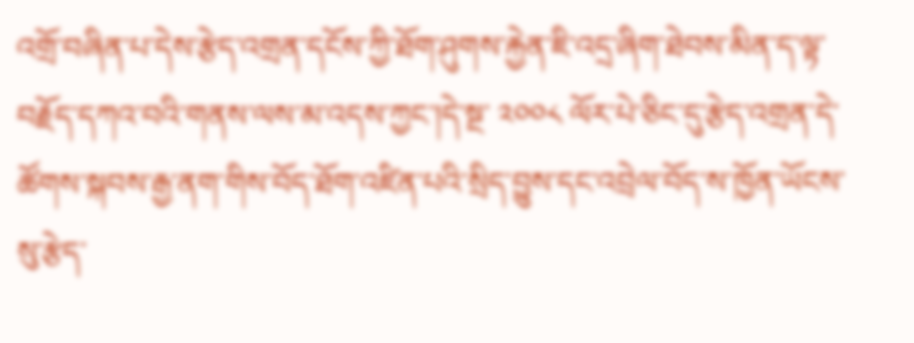འགྲོ་བཞིན་པ་དེས་རྩེད་འགྲན་དངོས་ཀྱི་ཐོག་ཤུགས་རྐྱེན་ཇི་འདྲ་ཞིག་ཐེབས་མིན་ད་ལྟ་བརྗོད་དཀའ་བའི་གནས་ལས་མ་འདས་ཀྱང་།དེ་སྔ་ ༢༠༠༨ ལོར་པེ་ཅིང་དུ་རྩེད་འགྲན་དེ་ཚོགས་སྐབས་རྒྱ་ནག་གིས་བོད་ཐོག་འཛིན་པའི་སྲིད་བྱུས་དང་འབྲེལ་བོད་ས་ཁྱོན་ཡོངས་སུ་རྩེད་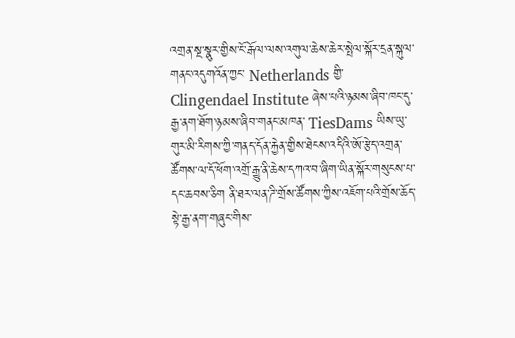འགྲན་སྔ་སྣུར་གྱིས་ངོ་རྒོལ་ལས་འགུལ་ཆེས་ཆེར་སྤེལ་སྐོར་དྲན་སྐུལ་གནང་འདུགའོན་ཀྱང་ Netherlands གྱི་ Clingendael Institute ཞེས་པའི་ཉམས་ཞིབ་ཁང་དུ་རྒྱ་ནག་ཐོག་ཉམས་ཞིབ་གནང་མཁན་ TiesDams ཡིས་ཡུ་གུར་མི་རིགས་ཀྱི་གནད་དོན་རྐྱེན་གྱིས་ཐེངས་འདིའི་ཨོ་རྩེད་འགྲན་ཚོགས་ལ་དོ་ཕོག་འགྲོ་རྒྱུ་ནི་ཆེས་དཀའ་བ་ཞིག་ཡིན་སྐོར་གསུངས་པ་དང་ཆབས་ཅིག ནི་ཐར་ལན་ཌི་གྲོས་ཚོགས་ཀྱིས་འཇོག་པའི་གྲོས་ཆོད་སྟེ་རྒྱ་ནག་གཞུང་གིས་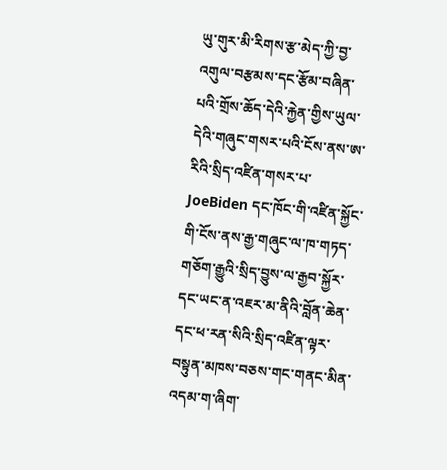ཡུ་གུར་མི་རིགས་རྩ་མེད་ཀྱི་བྱ་འགུལ་བརྩམས་དང་རྩོམ་བཞིན་པའི་གྲོས་ཆོད་དེའི་རྐྱེན་གྱིས་ཡུལ་དེའི་གཞུང་གསར་པའི་ངོས་ནས་ཨ་རིའི་སྲིད་འཛིན་གསར་པ་ JoeBiden དང་ཁོང་གི་འཛིན་སྐྱོང་གི་ངོས་ནས་རྒྱ་གཞུང་ལ་ཁ་གཏད་གཅོག་རྒྱུའི་སྲིད་བྱུས་ལ་རྒྱབ་སྐྱོར་དང་ཡང་ན་འཇར་མ་ནིའི་བློན་ཆེན་དང་ཕ་རན་སིའི་སྲིད་འཛིན་ལྟར་བསྟུན་མཁས་བཅས་གང་གནང་མིན་འདམ་ག་ཞིག་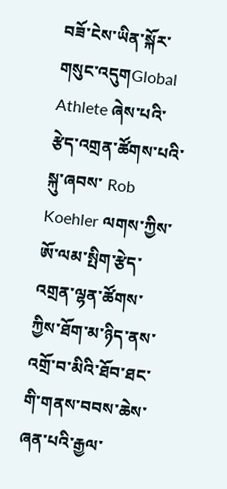བཟོ་ངེས་ཡིན་སྐོར་གསུང་འདུགGlobal Athlete ཞེས་པའི་རྩེད་འགྲན་ཚོགས་པའི་སྐུ་ཞབས་ Rob Koehler ལགས་ཀྱིས་ཨོ་ལམ་སྤིག་རྩེད་འགྲན་ལྷན་ཚོགས་ཀྱིས་ཐོག་མ་ཉིད་ནས་འགྲོ་བ་མིའི་ཐོབ་ཐང་གི་གནས་བབས་ཆེས་ཞན་པའི་རྒྱལ་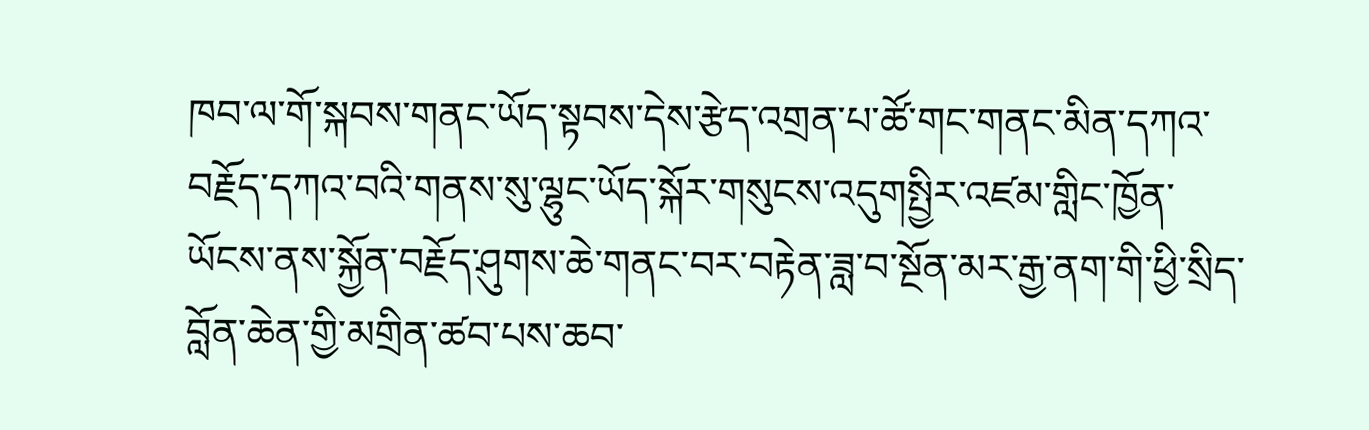ཁབ་ལ་གོ་སྐབས་གནང་ཡོད་སྟབས་དེས་རྩེད་འགྲན་པ་ཚོ་གང་གནང་མིན་དཀའ་བརྗོད་དཀའ་བའི་གནས་སུ་ལྷུང་ཡོད་སྐོར་གསུངས་འདུགསྤྱིར་འཛམ་གླིང་ཁྱོན་ཡོངས་ནས་སྐྱོན་བརྗོད་ཤུགས་ཆེ་གནང་བར་བརྟེན་ཟླ་བ་སྔོན་མར་རྒྱ་ནག་གི་ཕྱི་སྲིད་བློན་ཆེན་གྱི་མགྲིན་ཚབ་པས་ཆབ་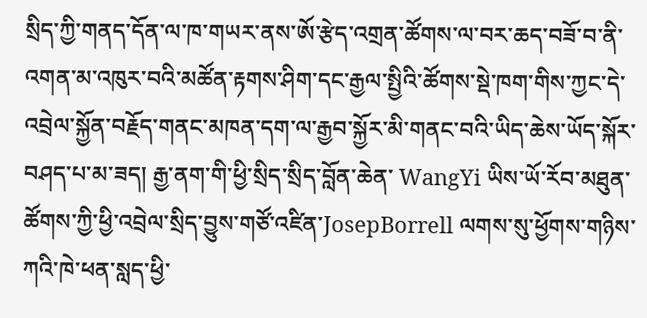སྲིད་ཀྱི་གནད་དོན་ལ་ཁ་གཡར་ནས་ཨོ་རྩེད་འགྲན་ཚོགས་ལ་བར་ཆད་བཟོ་བ་ནི་འགན་མ་འཁུར་བའི་མཚོན་རྟགས་ཤིག་དང་རྒྱལ་སྤྱིའི་ཚོགས་སྡེ་ཁག་གིས་ཀྱང་དེ་འབྲེལ་སྐྱོན་བརྗོད་གནང་མཁན་དག་ལ་རྒྱབ་སྐྱོར་མི་གནང་བའི་ཡིད་ཆེས་ཡོད་སྐོར་བཤད་པ་མ་ཟད། རྒྱ་ནག་གི་ཕྱི་སྲིད་སྲིད་བློན་ཆེན་ WangYi ཡིས་ཡོ་རོབ་མཐུན་ཚོགས་ཀྱི་ཕྱི་འབྲེལ་སྲིད་བྱུས་གཙོ་འཛིན་JosepBorrell ལགས་སུ་ཕྱོགས་གཉིས་ཀའི་ཁེ་ཕན་སླད་ཕྱི་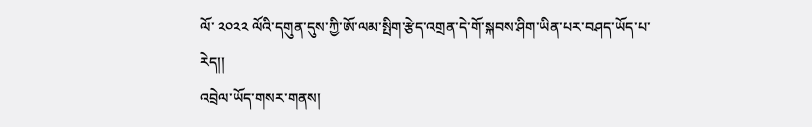ལོ་ ༢༠༢༢ ལོའི་དགུན་དུས་ཀྱི་ཨོ་ལམ་སྤིག་རྩེད་འགྲན་དེ་གོ་སྐབས་ཤིག་ཡིན་པར་བཤད་ཡོད་པ་རེད།།
འབྲེལ་ཡོད་གསར་གནས།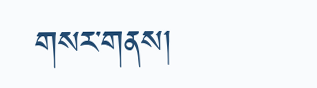གསར་གནས།